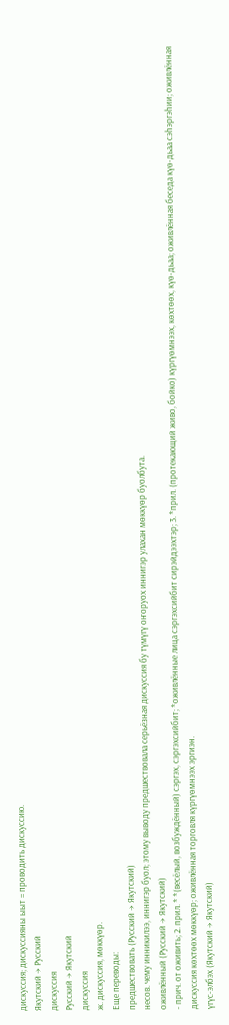дискуссия; дискуссияны ыыт = проводить дискуссию.
Якутский → Русский
дискуссия
Русский → Якутский
дискуссия
ж. дискуссия, мөккүөр.
Еще переводы:
предшествовать (Русский → Якутский)
несов. чему инникилээ, иннигэр буол; этому выводу предшествовала серьёзная дискуссия бу түмүгү оҥоруох иннигэр улахан мөккүөр буолбута.
оживлённый (Русский → Якутский)
- прич. от оживить; 2. прил. * *(весёлый, возбуждённый) сэргэх, сэргэхсийбит; *оживлённые лица сэргэхсийбит сирэйдээхтэр; 3. *прил. (протекающий живо, бойко) күргүөмнээх, көхтөөх, күө-дьаа; оживлённая беседа күө-дьаа сэһэргэһии; оживлённая дискуссия көхтөөх мөккүөр; оживлённая торговля күргүөмнээх эргиэн.
үгүс-элбэх (Якутский → Якутский)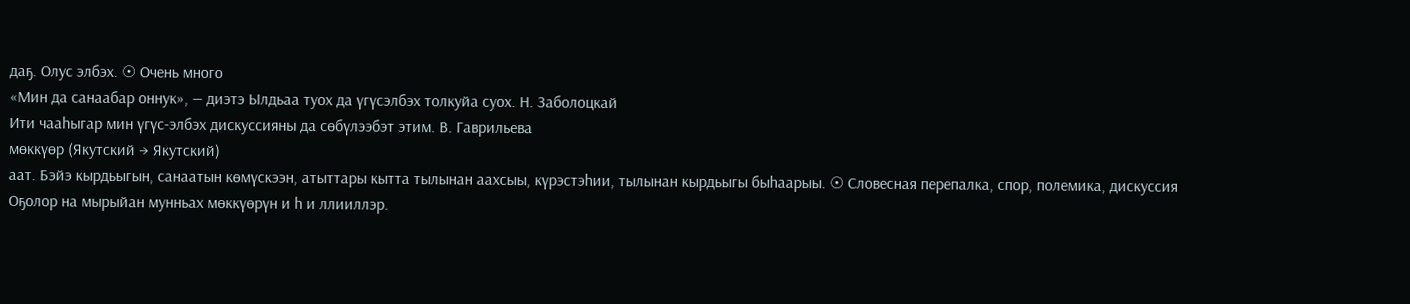даҕ. Олус элбэх. ☉ Очень много
«Мин да санаабар оннук», — диэтэ Ылдьаа туох да үгүсэлбэх толкуйа суох. Н. Заболоцкай
Ити чааһыгар мин үгүс-элбэх дискуссияны да сөбүлээбэт этим. В. Гаврильева
мөккүөр (Якутский → Якутский)
аат. Бэйэ кырдьыгын, санаатын көмүскээн, атыттары кытта тылынан аахсыы, күрэстэһии, тылынан кырдьыгы быһаарыы. ☉ Словесная перепалка, спор, полемика, дискуссия
Оҕолор на мырыйан мунньах мөккүөрүн и һ и ллииллэр.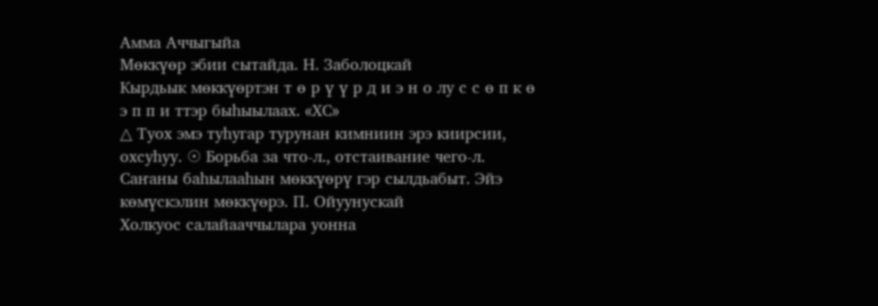Амма Аччыгыйа
Мөккүөр эбии сытайда. Н. Заболоцкай
Кырдьык мөккүөртэн т ө р ү ү р д и э н о лу с с ө п к ө э п п и ттэр быһыылаах. «ХС»
△ Туох эмэ туһугар турунан кимниин эрэ киирсии, охсуһуу. ☉ Борьба за что-л., отстаивание чего-л.
Саҥаны баһылааһын мөккүөрү гэр сылдьабыт. Эйэ көмүскэлин мөккүөрэ. П. Ойуунускай
Холкуос салайааччылара уонна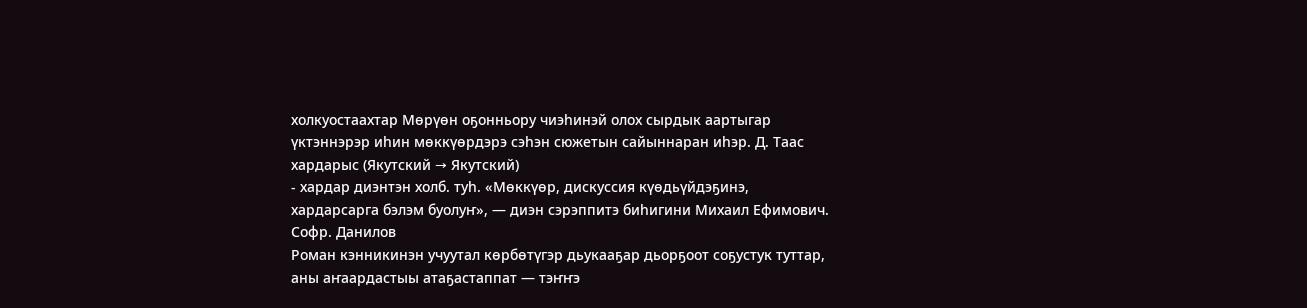холкуостаахтар Мөрүөн оҕонньору чиэһинэй олох сырдык аартыгар үктэннэрэр иһин мөккүөрдэрэ сэһэн сюжетын сайыннаран иһэр. Д. Таас
хардарыс (Якутский → Якутский)
- хардар диэнтэн холб. туһ. «Мөккүөр, дискуссия күөдьүйдэҕинэ, хардарсарга бэлэм буолуҥ», — диэн сэрэппитэ биһигини Михаил Ефимович. Софр. Данилов
Роман кэнникинэн учуутал көрбөтүгэр дьукааҕар дьорҕоот соҕустук туттар, аны аҥаардастыы атаҕастаппат — тэҥҥэ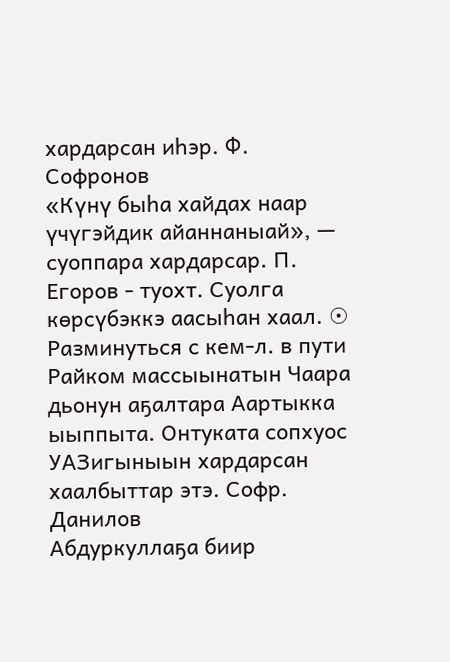хардарсан иһэр. Ф. Софронов
«Күнү быһа хайдах наар үчүгэйдик айаннаныай», — суоппара хардарсар. П. Егоров - туохт. Суолга көрсүбэккэ аасыһан хаал. ☉ Разминуться с кем-л. в пути
Райком массыынатын Чаара дьонун аҕалтара Аартыкка ыыппыта. Онтуката сопхуос УАЗигыныын хардарсан хаалбыттар этэ. Софр. Данилов
Абдуркуллаҕа биир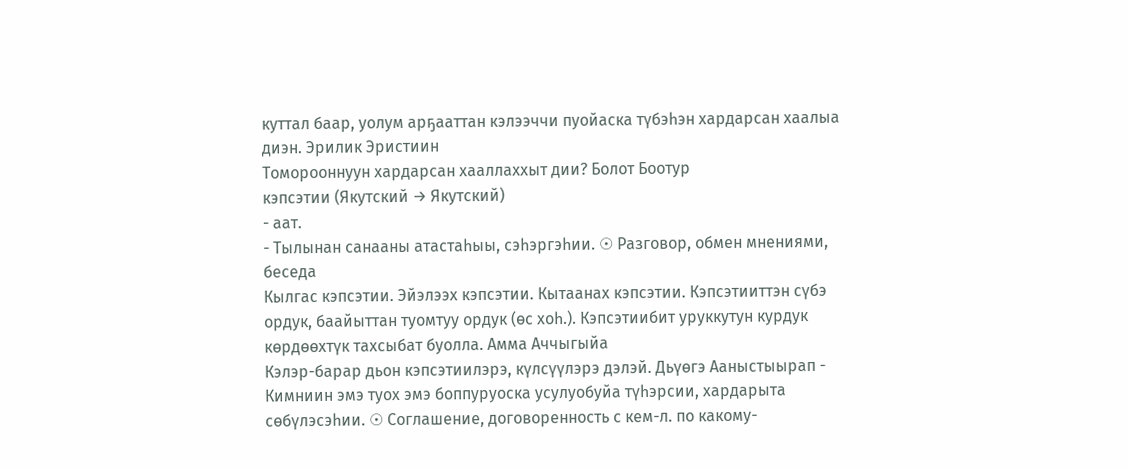куттал баар, уолум арҕааттан кэлээччи пуойаска түбэһэн хардарсан хаалыа диэн. Эрилик Эристиин
Томорооннуун хардарсан хааллаххыт дии? Болот Боотур
кэпсэтии (Якутский → Якутский)
- аат.
- Тылынан санааны атастаһыы, сэһэргэһии. ☉ Разговор, обмен мнениями, беседа
Кылгас кэпсэтии. Эйэлээх кэпсэтии. Кытаанах кэпсэтии. Кэпсэтииттэн сүбэ ордук, баайыттан туомтуу ордук (өс хоһ.). Кэпсэтиибит уруккутун курдук көрдөөхтүк тахсыбат буолла. Амма Аччыгыйа
Кэлэр-барар дьон кэпсэтиилэрэ, күлсүүлэрэ дэлэй. Дьүөгэ Ааныстыырап - Кимниин эмэ туох эмэ боппуруоска усулуобуйа түһэрсии, хардарыта сөбүлэсэһии. ☉ Соглашение, договоренность с кем-л. по какому-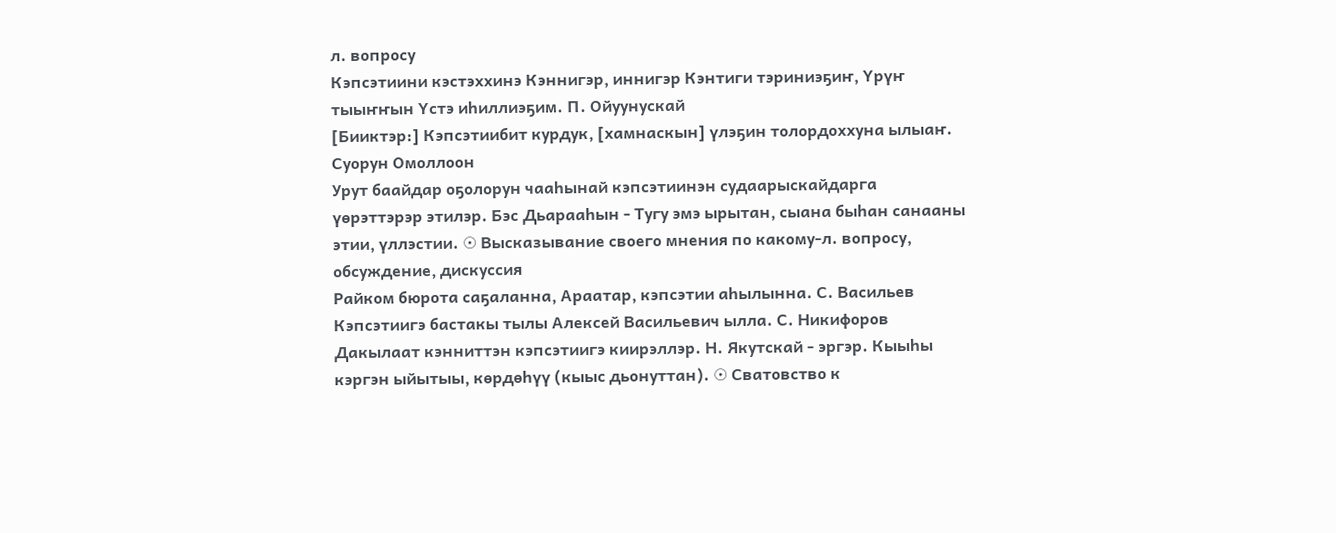л. вопросу
Кэпсэтиини кэстэххинэ Кэннигэр, иннигэр Кэнтиги тэриниэҕиҥ, Үрүҥ тыыҥҥын Үстэ иһиллиэҕим. П. Ойуунускай
[Бииктэр:] Кэпсэтиибит курдук, [хамнаскын] үлэҕин толордоххуна ылыаҥ. Суорун Омоллоон
Урут баайдар оҕолорун чааһынай кэпсэтиинэн судаарыскайдарга үөрэттэрэр этилэр. Бэс Дьарааһын - Тугу эмэ ырытан, сыана быһан санааны этии, үллэстии. ☉ Высказывание своего мнения по какому-л. вопросу, обсуждение, дискуссия
Райком бюрота саҕаланна, Араатар, кэпсэтии аһылынна. С. Васильев
Кэпсэтиигэ бастакы тылы Алексей Васильевич ылла. С. Никифоров
Дакылаат кэнниттэн кэпсэтиигэ киирэллэр. Н. Якутскай - эргэр. Кыыһы кэргэн ыйытыы, көрдөһүү (кыыс дьонуттан). ☉ Сватовство к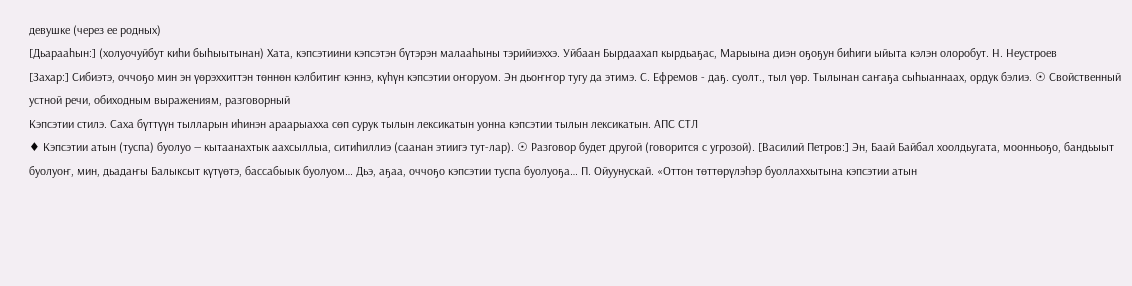девушке (через ее родных)
[Дьарааһын:] (холуочуйбут киһи быһыытынан) Хата, кэпсэтиини кэпсэтэн бүтэрэн малааһыны тэрийиэххэ. Уйбаан Бырдаахап кырдьаҕас, Марыына диэн оҕоҕун биһиги ыйыта кэлэн олоробут. Н. Неустроев
[Захар:] Сибиэтэ, оччоҕо мин эн үөрэххиттэн төннөн кэлбитиҥ кэннэ, күһүн кэпсэтии оҥоруом. Эн дьоҥҥор тугу да этимэ. С. Ефремов - даҕ. суолт., тыл үөр. Тылынан саҥаҕа сыһыаннаах, ордук бэлиэ. ☉ Свойственный устной речи, обиходным выражениям, разговорный
Кэпсэтии стилэ. Саха бүттүүн тылларын иһинэн араарыахха сөп сурук тылын лексикатын уонна кэпсэтии тылын лексикатын. АПС СТЛ
♦ Кэпсэтии атын (туспа) буолуо — кытаанахтык аахсыллыа, ситиһиллиэ (саанан этиигэ тут-лар). ☉ Разговор будет другой (говорится с угрозой). [Василий Петров:] Эн, Баай Байбал хоолдьугата, моонньоҕо, бандьыыт буолуоҥ, мин, дьадаҥы Балыксыт күтүөтэ, бассабыык буолуом… Дьэ, аҕаа, оччоҕо кэпсэтии туспа буолуоҕа… П. Ойуунускай. «Оттон төттөрүлэһэр буоллаххытына кэпсэтии атын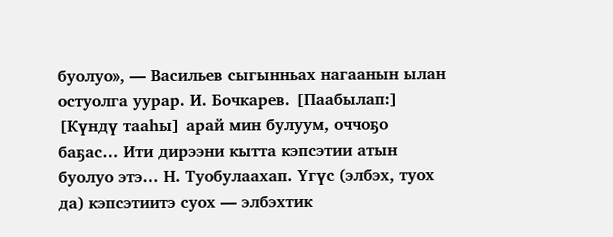буолуо», — Васильев сыгынньах нагаанын ылан остуолга уурар. И. Бочкарев. [Паабылап:] [Күндү тааһы] арай мин булуум, оччоҕо баҕас… Ити дирээни кытта кэпсэтии атын буолуо этэ… Н. Туобулаахап. Үгүс (элбэх, туох да) кэпсэтиитэ суох — элбэхтик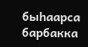быһаарса барбакка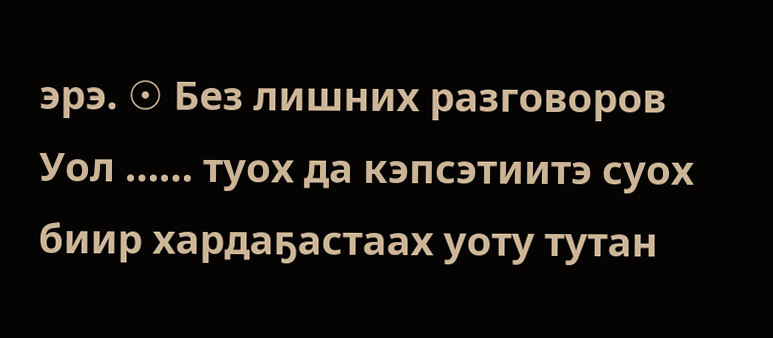эрэ. ☉ Без лишних разговоров
Уол …… туох да кэпсэтиитэ суох биир хардаҕастаах уоту тутан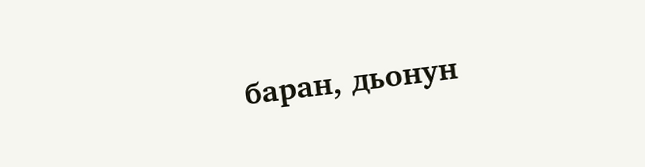баран, дьонун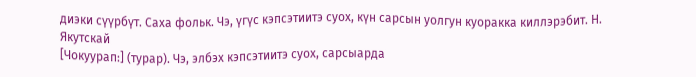диэки сүүрбүт. Саха фольк. Чэ, үгүс кэпсэтиитэ суох, күн сарсын уолгун куоракка киллэрэбит. Н. Якутскай
[Чокуурап:] (турар). Чэ, элбэх кэпсэтиитэ суох, сарсыарда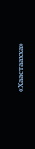«Хаастаахха»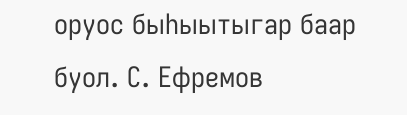оруос быһыытыгар баар буол. С. Ефремов